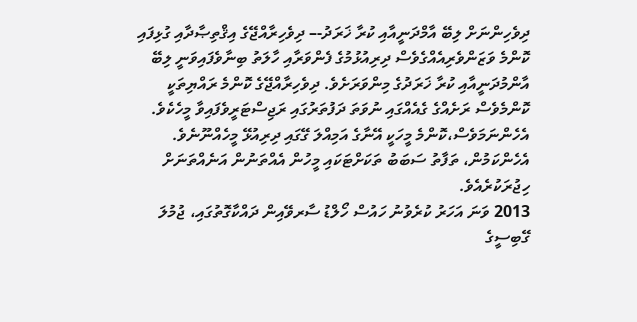ދިވެހިންނަށް ލިބޭ އާމްދަނީއާއި ކުރާ ޚަރަދު-– ދިވެހިރާއްޖޭގެ އިޤްތިޞާދާއި ގުޅިފައި
ކޮންމެ ވަޒަންވެރިއެއްގެވެސް ދިރިއުޅުމުގެ ފެންވަރާއި ހާލަތު ބިނާވެފައިވަނީ ލިބޭ އާންމުދަނީއާއި ކުރާ ޚަރަދުގެ މިންވަރަށެވެ. ދިވެހިރާއްޖޭގެ ކޮންމެ ރައްޔިތަކީ ކޮންމެވެސް ރަށެއްގެ ގެއެއްގައި ނުވަތަ ދަފުތަރުގައި ރަޖިސްޓަރީވެފައިވާ މީހެކެވެ. އެހެންނަމަވެސް،ކޮންމެ މީހަކީ އޭނާގެ އަމިއްލަ ގޭގައި ދިރިއުޅޭ މީހެއްނޫނެވެ. އެހެންކަމުން، ތަފާތު ސަބަބު ތަކަށްޓަކައި މީހުން އެއްތަނުން އަނެއްތަނަށް ހިޖުރަކުރެއެވެ.
2013 ވަނަ އަހަރު ކުރެވުނު ހައުސް ހޯލްޑު ސާރވޭއިން ދައްކާގޮތުގައި، ޖުމުލަ ގޭބިސީގެ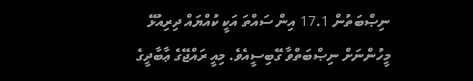ނިޞްބަތުން 17.1 އިން ސައްތަ އަކީ ކުއްޔައް ދިރިއުޅޭ މީހުންނަށް ނިޞްބަތްވާ ގޭބިސީއެވެ. މިއީ ރައްޖޭގެ ޢާބާދީގެ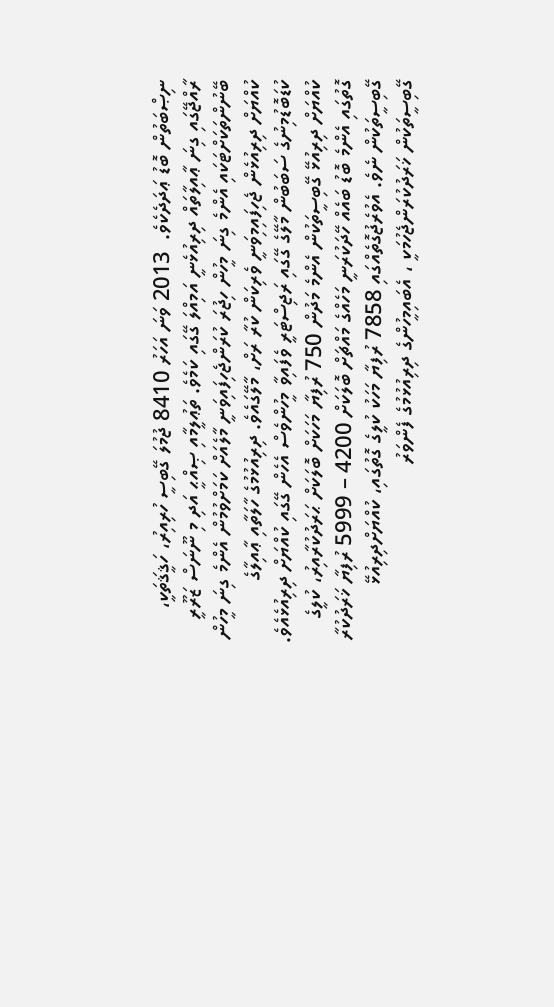ނިޞްބަތުން ބޮޑު ޢަދަދެކެވެ.  2013 ވަނަ އަހަރު 8410 ޖުމުލަ ގޭބިސީ ހުރިއިރު، ހަޤީޤަތަކީ،  ރާއްޖޭގައި ގިނަ ޢާއިލާތައް ދިރިއުޅެނީ އަމިއްލަ ގޭގައި ކަމެވެ. ތަޢުލީމާއި ޞިއްޙީ އަދި މި ނޫނަސް ޒަރޫރީ ބޭނުންތަކަށްޓަކައި އެންމެ ގިނަ މީހުން ހިޖުރަ ކުރަންޖެހިފައިވަނީ މާލެއަށް ކަމަށްވުމުން އެންމެ ގިނަ މީހުން ކުއްޔަށް ދިރިއުޅެން ޖެހިފައިމިވަނީ ވެރިކަން ކުރާ ރަށް، މާލޭގައެވެ. ދިރިއުޅުމުގެ ހާލަތާއި ޢާއިލާގެ ކުޑަބޮޑުމިނުގެ ސަބަބުން މާލޭގެ ގޭގައި ރަޖިސްޓަރީ ވެފައިވާ މީހުންވެސް އެހެން ގޭގައި ކުއްޔަށް ދިރިއުޅެއެވެ. ކުއްޔަށް ދިރިއުޅޭ ގޭބިސީތަކުން އެންމެ މަދުން 750 ރުފިޔާ މަހަކަށް ބޮލަކަށް ޙަރަދުކުރާއިރު، ކުލީގެ ގޮތުގައި އެންމެ ބޮޑު ބައެއް ހޭދަކުރަނީ މަހެއްގެ މައްޗަށް ބޮލަކަށް 4200 – 5999 ރުފިޔާ ޚަރަދުކުރާ ގޭބިސީތަކުން ނެވެ. އެވުރެޖުގޮތެއްގައި 7858 ރުފިޔާ މަހަކު ކުލީގެ ގޮތުގައި، ކުއްޔަށްދިރިއުޅޭ ގޭބިސީތަކުން ޚަރަދުކުރަންޖެހުމަކީ ، އެބައިމީހުންގެ ދިރިއުޅުމުގެ ފެންވަރު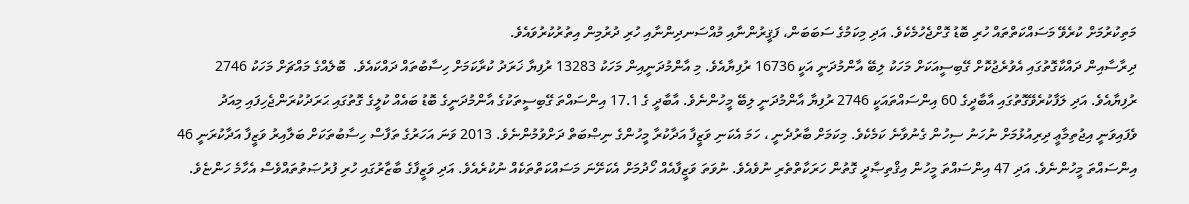މަތިކުރުމަށް ކުރެވޭ މަސައްކަތްތައް ހުރި ބޮޑު ގޮށްޖެހުމެކެވެ. އަދި މިކަމުގެ ސަބަބަން، ފަޤީރުންނާއި މުއްސަނދިންނާއި ހުރި ދުރުމިން އިތުރުކުރުވައެވެ.
ދިރާސާއިން ދައްކާގޮތުގައި އެވުރެޖުކޮށް ގޭބިސީއަކަށް މަހަކު ލިބޭ އާންމުދަނީ އަކީ 16736 ރުފިޔާއެވެ. މި އާންމުދަނީއިން މަހަކު 13283 ރުފިޔާ ޚަރަދު ކުރާކަމަށް ހިސާބުތައް ދައްކައެވެ.  ބޮލެއްގެ މައްޗަށް މަހަކު 2746 ރުފިޔާއެވެ. އަދި ލަފާކުރެވޭގޮތުގައި އާބާދީގެ 60 އިންސައްތައަކީ 2746 ރުފިޔާ އާންމުދަނީ ލިބޭ މީހުންނެވެ. އާބާދީ ގެ 17.1 އިންސައްތަ ގޭބިސީތަކުގެ އާންމުދަނީގެ ބޮޑު ބައެއް ކުލީގެ ގޮތުގައި ޙަރަދުކުރަންޖެހިފައި މިއަދު ވެފައިވަނީ އިޖުތިމާޢީ ދިރިއުޅުމަށް ނުހަނު ސިހުން ގެނުވާނެ ކަމެކެވެ. މިކަމަށް ބާރުދެނީ ، ހަމަ އެކަނި ވަޒީފާ އަދާކުރާ މީހުންގެ ނިޞްބަތް ދަށްވުމުންނެވެ. 2013 ވަނަ އަހަރުގެ ތަފާސް ހިސާބުތަކަށް ބަލާއިރު ވަޒީފާ އަދާކުރަނީ 46 އިންސައްތަ މީހުންނެވެ. އަދި 47 އިންސައްތަ މީހުން އިޤްތިޞާދީ ގޮތުން ހަރަކާތްތެރި ނުވެއެވެ. ނުވަތަ ވަޒީފާއެއް ހޯދުމަށް އެކަށޭނަ މަސައްކަތްތަކެއް ނުކުރެއެވެ. އަދި ވަޒީފާގެ ބާޒާރުގައި ހުރި ފުރުޞަތުތައްވެސް އެހާމެ ހަންޏެވެ.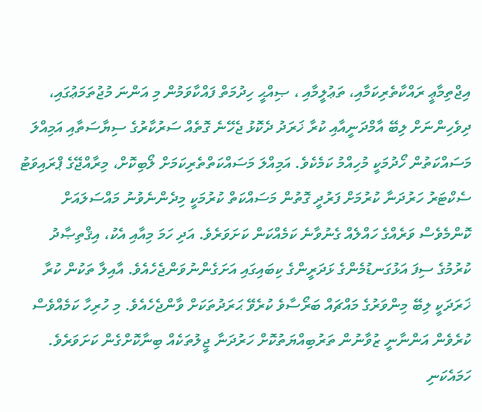އިޖްތިމާޢީ ރައްކާތެރިކަމާއި، ތަޢުލީމާއި ، ޞިއްޙީ ހިދުމަތް ފައްކާވަމުން މި އަންނަ މުޖުތަމަޢުގައި،  ދިވެހިންނަށް ލިބޭ އާމްދަނީއާއި ކުރާ ޚަރަދު ދެކޮޅު ޖެހޭނެ ގޮތެއް ސަރުކާރުގެ ސިޔާސަތާއި އަމިއްލަ މަސައްކަތުން ހޯދުމަކީ މުހިއްމު ކަމެކެވެ. އަމިއްލަ މަސައްކަތްތެރިކަމަށް ލޯބިކޮށް، މިރާއްޖޭގެ ޕްރައިވަޓު ސެކްޓަރު ހަރުދަނާ ކުރުމަށް ފަރުދީ ގޮތުން މަސައްކަތް ކުރުމަކީ މިދެންނެވުނު މައްސަލައަށް ކޮންމެވެސް ވަރެއްގެ ހައްލެއް ގެނުވާނެ ކަމެއްކަން ކަށަވަރެވެ. އަދި ހަމަ މިއާއި އެކު، އިޤްތިޞާދު ކުރުމުގެ ސިފަ އަޅުގަނޑުމެންގެ ޅަދަރީންގެ ކިބައިގައި އަށަގެންނުވަންޖެހެއެވެ. އާއިލާ ތަކުން ކުރާ ޚަރަދަކީ ލިބޭ މިންވަރުގެ މައްޗައް ބަރޯސާވެ ކުރެވޭ ޙަރަދުތަކަށް ވާންޖެހެއެވެ. މި ހުރިހާ ކަމެއްވެސް ކުރެވެން އަންނާނީ ޒުވާނުން ތަރުބިއްޔަތުކޮށް ހަރުދަނާ ޖީލުތަކެއް ބިނާކޮށްގެން ކަށަވަރެވެ. ހަމައެކަނި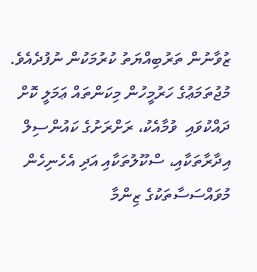ޒުވާނުން ތަރުބިއްޔަތު ކުރުމަކުން ނުފުދެއެވެ. މުޖުތަމަޢުގެ ހަރުމީހުން މިކަންތައް ޢަމަލީ ކޮށް ދައްކުވައި  ވުމާއެކު، ރަށްރަށުގެ ކައުންސިލް އިދާރާތަކާއި، ސްކޫލުތަކާއި އަދި އެހެނިހެން މުވައްސަސާތަކުގެ ޒިންމާ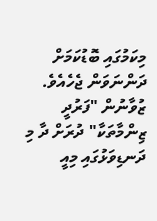މިކަމުގައި ބޮޑުކަމަށް ދަންނަވަން ޖެހެއެވެ. ޒުވާނުން "ފަރުދީ ޒިންމާތަކާ" ދުރަށް ދާ މި ދަނޑިވަޅުގައި މިއީ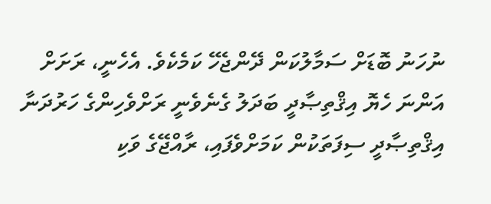ނުހަނު ބޮޑަށް ސަމާލުކަން ދޭންޖެހޭ ކަމެކެވެ. އެހެނީ، ރަށަށް އަންނަ ހެޔޮ އިޤްތިޞާދީ ބަދަލު ގެނެވެނީ ރަށްވެހިންގެ ހަރުދަނާ އިޤްތިޞާދީ ސިފަތަކުން ކަމަށްވެފައި، ރާއްޖޭގެ ވަކި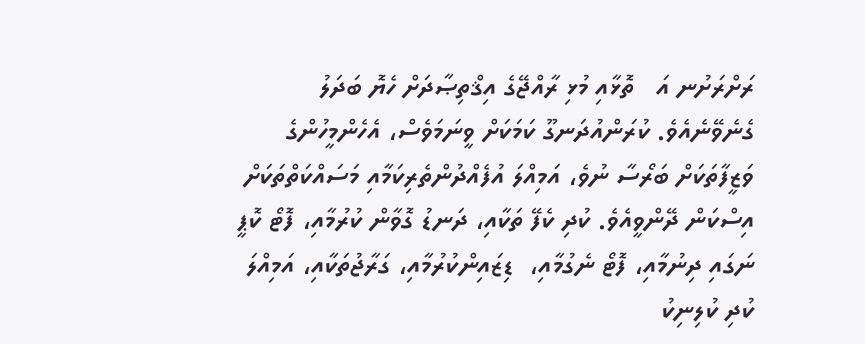ރަށްރަށުނ އަ   ތޮޅާއި މުޅި ރާއްޖޭގެ އިޤްތިޞާދަށް ހެޔޮ ބަދަލު ގެނެވޭނެއެވެ. ކުރަންއުދަނގޫ ކަމަކަށް ވީނަމަވެސް، އެހެންމީހުންގެ ވަޒީފާތަކަށް ބަރޯސާ ނުވެ، އަމިއްލަ އުފެއްދުންތެރިކަމާއި މަސައްކަތްތަކަށް އިސްކަން ދޭންވީއެވެ. ކުދި ކެފޭ ތަކާއި، ދަނޑު ގޮވާން ކުރުމާއި، ފޮޓޯ ކޮޕީ ނަގައި ދިނުމާއި، ފޮޓޯ ނެގުމާއި،  ޑިޒައިންކުރުމާއި، ގަރާޖުތަކާއި، އަމިއްލަ ކުދި ކުލިނިކު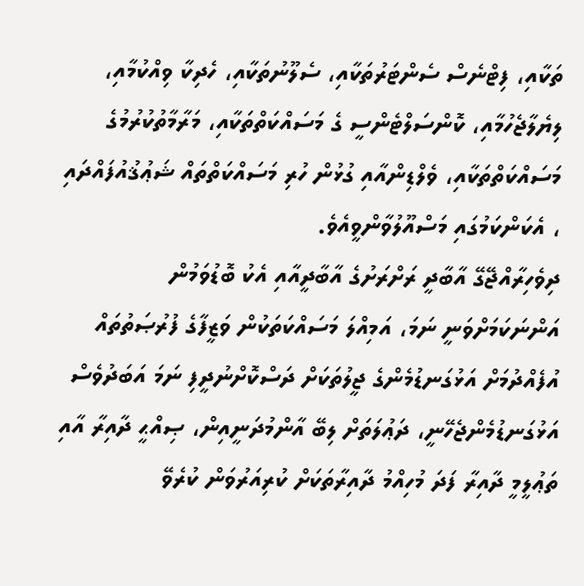ތަކާއި، ފިޓްނެސް ސެންޓަރުތަކާއި، ސެލޫނުތަކާއި، ހެދިކާ ވިއްކުމާއި، ލިޔެލާޖެހުމާއި، ކޮންސަލްޓެންސީ ގެ މަސައްކަތްތަކާއި، މަރާމާތުކުރުމުގެ މަސައްކަތްތަކާއި، ވެލްޑިންއާއި ގުޅުން ހުރި މަސައްކަތްތައް ޝަޢުޤުއުފައްދައި ، އެކަންކަމުގައި މަސްއޫލުވާންވީއެވެ.
ދިވެހިރާއްޖޭގޭ އާބާދީ ރަށްރަށުގެ އާބާދީއާއި އެކު ބޮޑުވަމުން އަންނަކަމަށްވަނީ ނަމަ، އަމިއްލަ މަސައްކަތަކުން ވަޒީފާގެ ފުރުޞަތުތައް އުފެއްދުމަށް އަޅުގަނޑުމެންގެ ޖީލުތަކަށް ދަސްކޮށްނުދީފި ނަމަ އަބަދުވެސް އަޅުގަނޑުމެންޖެހޭނީ، ދަޢުލަތަށް ލިބޭ އާންމުދަނީއިން، ޞިއްޙީ ދާއިރާ އާއި ތަޢުލީމީ ދާއިރާ ފަދަ މުހިއްމު ދާއިރާތަކަށް ކުރިއަރުވަން ކުރެވޭ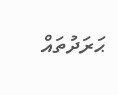ޙަރަދުތައް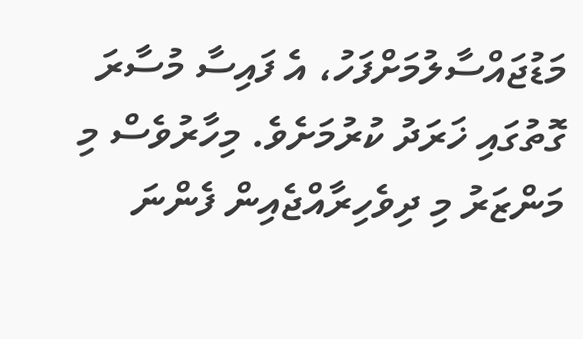މަޑުޖައްސާލުމަށްފަހު، އެ ފައިސާ މުސާރަ ގޮތުގައި ޚަރަދު ކުރުމަށެވެ. މިހާރުވެސް މި މަންޒަރު މި ދިވެހިރާއްޖެއިން ފެންނަ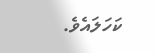ކަހަލައެވެ.